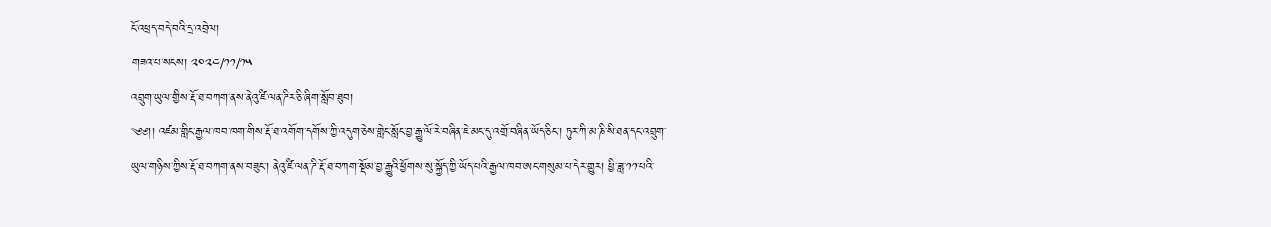ངོ་འཕྲད་བདེ་བའི་དྲ་འབྲེལ།
གཟའ་པ་སངས། ༢༠༢༤/༡༡/༡༥
འབྲུག་ཡུལ་གྱིས་རྡོ་ཐ་བཀག་ནས་ནེའུ་ཛི་ལན་ཌིར་ཅི་ཞིག་སློབ་ཐུབ།
༄༅།། འཛམ་གླིང་རྒྱལ་ཁབ་ཁག་གིས་རྡོ་ཐ་འགོག་དགོས་ཀྱི་འདུག་ཅེས་གླེང་སློང་བྱ་རྒྱུ་ལོ་རེ་བཞིན་ཇེ་མང་དུ་འགྲོ་བཞིན་ཡོད་ཅིང་། ཏུར་ཀི་མ་ཎི་སི་ཐན་དང་འབྲུག་ཡུལ་གཉིས་ཀྱིས་རྡོ་ཐ་བཀག་ནས་བཟུང་། ནེའུ་ཛི་ལན་ཌི་རྡོ་ཐ་བཀག་སྡོམ་བྱ་རྒྱུའི་ཕྱོགས་སུ་སྐྱོད་ཀྱི་ཡོད་པའི་རྒྱལ་ཁབ་ཨང་གསུམ་པ་དེར་གྱུར། ཕྱི་ཟླ་༡༡་པའི་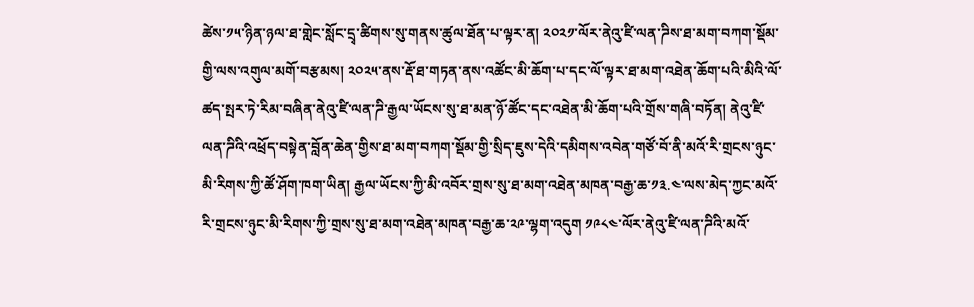ཚེས་༡༥་ཉིན་ཉལ་ཐ་གླེང་སློང་དྲྭ་ཚིགས་སུ་གནས་ཚུལ་ཐོན་པ་ལྟར་ན། ༢༠༢༡་ལོར་ནེའུ་ཛི་ལན་ཌིས་ཐ་མག་བཀག་སྡོམ་གྱི་ལས་འགུལ་མགོ་བརྩམས། ༢༠༢༥་ནས་རྡོ་ཐ་གཏན་ནས་འཚོང་མི་ཆོག་པ་དང་ལོ་ལྟར་ཐ་མག་འཐེན་ཆོག་པའི་མིའི་ལོ་ཚད་སྤར་ཏེ་རིམ་བཞིན་ནེའུ་ཛི་ལན་ཌི་རྒྱལ་ཡོངས་སུ་ཐ་མན་ཉོ་ཚོང་དང་འཐེན་མི་ཆོག་པའི་གྲོས་གཞི་བཏོན། ནེའུ་ཛི་ལན་ཌིའི་འཕྲོད་བསྟེན་བློན་ཆེན་གྱིས་ཐ་མག་བཀག་སྡོམ་གྱི་སྲིད་ཇུས་དེའི་དམིགས་འབེན་གཙོ་བོ་ནི་མའོ་རི་གྲངས་ཉུང་མི་རིགས་ཀྱི་ཚོ་ཤོག་ཁག་ཡིན། རྒྱལ་ཡོངས་ཀྱི་མི་འབོར་གྲས་སུ་ཐ་མག་འཐེན་མཁན་བརྒྱ་ཆ་༡༣.༤་ལས་མེད་ཀྱང་མའོ་རི་གྲངས་ཉུང་མི་རིགས་ཀྱི་གྲས་སུ་ཐ་མག་འཐེན་མཁན་བརྒྱ་ཆ་༢༩་ལྷག་འདུག ༡༩༨༤་ལོར་ནེའུ་ཛི་ལན་ཌིའི་མའོ་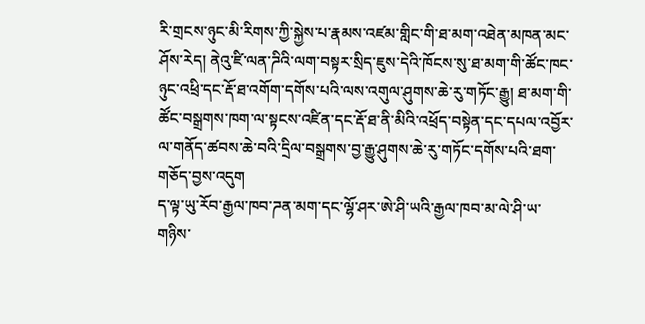རི་གྲངས་ཉུང་མི་རིགས་ཀྱི་སྐྱེས་པ་རྣམས་འཛམ་གླིང་གི་ཐ་མག་འཐེན་མཁན་མང་ཤོས་རེད། ནེའུ་ཛི་ལན་ཌིའི་ལག་བསྟར་སྲིད་ཇུས་དེའི་ཁོངས་སུ་ཐ་མག་གི་ཚོང་ཁང་ཉུང་འཕྲི་དང་རྡོ་ཐ་འགོག་དགོས་པའི་ལས་འགུལ་ཤུགས་ཆེ་རུ་གཏོང་རྒྱུ། ཐ་མག་གི་ཚོང་བསྒྲགས་ཁག་ལ་སྟངས་འཛིན་དང་རྡོ་ཐ་ནི་མིའི་འཕྲོད་བསྟེན་དང་དཔལ་འབྱོར་ལ་གནོད་ཚབས་ཆེ་བའི་དྲིལ་བསྒྲགས་བྱ་རྒྱུ་ཤུགས་ཆེ་རུ་གཏོང་དགོས་པའི་ཐག་གཅོད་བྱས་འདུག
ད་ལྟ་ཡུ་རོབ་རྒྱལ་ཁབ་ཌན་མག་དང་ལྷོ་ཤར་ཨེ་ཤི་ཡའི་རྒྱལ་ཁབ་མ་ལེ་ཤི་ཡ་གཉིས་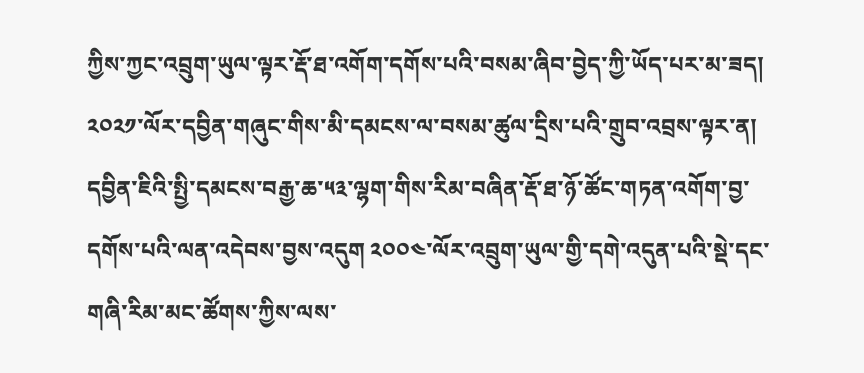ཀྱིས་ཀྱང་འབྲུག་ཡུལ་ལྟར་རྡོ་ཐ་འགོག་དགོས་པའི་བསམ་ཞིབ་བྱེད་ཀྱི་ཡོད་པར་མ་ཟད། ༢༠༢༡་ལོར་དབྱིན་གཞུང་གིས་མི་དམངས་ལ་བསམ་ཚུལ་དྲིས་པའི་གྲུབ་འབྲས་ལྟར་ན། དབྱིན་ཇིའི་སྤྱི་དམངས་བརྒྱ་ཆ་༥༣་ལྷག་གིས་རིམ་བཞིན་རྡོ་ཐ་ཉོ་ཚོང་གཏན་འགོག་བྱ་དགོས་པའི་ལན་འདེབས་བྱས་འདུག ༢༠༠༤་ལོར་འབྲུག་ཡུལ་གྱི་དགེ་འདུན་པའི་སྡེ་དང་གཞི་རིམ་མང་ཚོགས་ཀྱིས་ལས་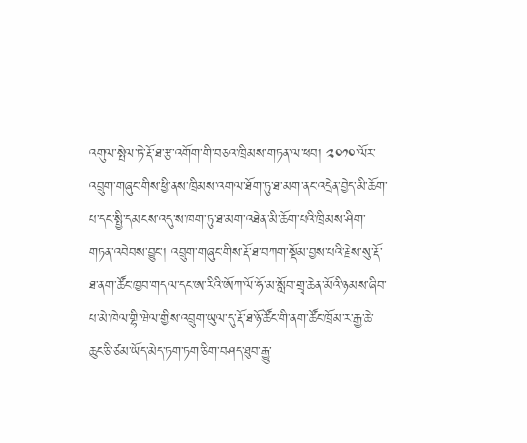འགུལ་སྤེལ་ཏེ་རྡོ་ཐ་རྩ་འགོག་གི་བཅའ་ཁྲིམས་གཏན་ལ་ཕབ། ༢༠༡༠་ལོར་འབྲུག་གཞུང་གིས་ཕྱི་ནས་ཁྲིམས་འགལ་ཐོག་ཏུ་ཐ་མག་ནང་འདྲེན་བྱེད་མི་ཆོག་པ་དང་སྤྱི་དམངས་འདུ་ས་ཁག་ཏུ་ཐ་མག་འཐེན་མི་ཆོག་པའི་ཁྲིམས་ཤིག་གཏན་འབེབས་བྱུང་། འབྲུག་གཞུང་གིས་རྡོ་ཐ་བཀག་སྡོམ་བྱས་པའི་རྗེས་སུ་རྡོ་ཐ་ནག་ཚོང་ཁྱབ་གདལ་དང་ཨ་རིའི་ཨོཀ་ལོ་ཧོ་མ་སློབ་གྲྭ་ཆེན་མོའི་ཉམས་ཞིབ་པ་མེ་ཁེལ་གྷི་ཝེལ་གྱིས་འབྲུག་ཡུལ་དུ་རྡོ་ཐ་ཉོ་ཚོང་གི་ནག་ཚོང་ཁྲོམ་ར་རྒྱ་ཆེ་ཆུང་ཅི་ཙམ་ཡོད་མེད་ཏག་ཏག་ཅིག་བཤད་ཐུབ་རྒྱུ་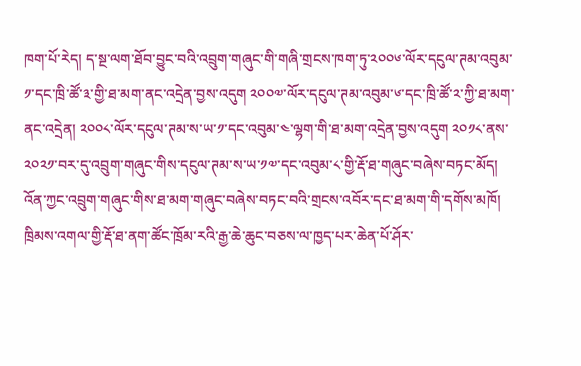ཁག་པོ་རེད། ད་སྔ་ལག་ཐོབ་བྱུང་བའི་འབྲུག་གཞུང་གི་གཞི་གྲངས་ཁག་ཏུ་༢༠༠༦་ལོར་དངུལ་ཊམ་འབུམ་༡་དང་ཁྲི་ཚོ་༣་གྱི་ཐ་མག་ནང་འདྲེན་བྱས་འདུག ༢༠༠༧་ལོར་དངུལ་ཊམ་འབུམ་༦་དང་ཁྲི་ཚོ་༢་ཀྱི་ཐ་མག་ནང་འདྲེན། ༢༠༠༨་ལོར་དངུལ་ཊམ་ས་ཡ་༡་དང་འབུམ་༤་ལྷག་གི་ཐ་མག་འདྲེན་བྱས་འདུག ༢༠༡༨་ནས་༢༠༢༡་བར་དུ་འབྲུག་གཞུང་གིས་དངུལ་ཊམ་ས་ཡ་༡༧་དང་འབུམ་༨་གྱི་རྡོ་ཐ་གཞུང་བཞེས་བཏང་མོད། འོན་ཀྱང་འབྲུག་གཞུང་གིས་ཐ་མག་གཞུང་བཞེས་བཏང་བའི་གྲངས་འབོར་དང་ཐ་མག་གི་དགོས་མཁོ། ཁྲིམས་འགལ་གྱི་རྡོ་ཐ་ནག་ཚོང་ཁྲོམ་རའི་རྒྱ་ཆེ་ཆུང་བཅས་ལ་ཁྱད་པར་ཆེན་པོ་ཤོར་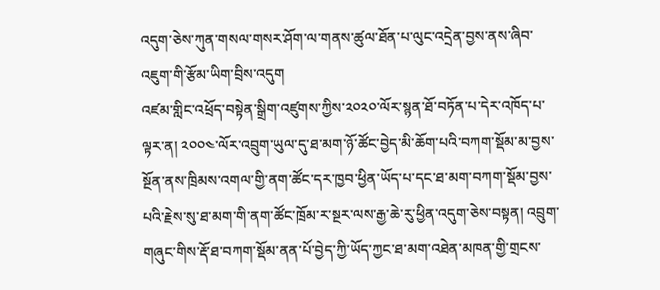འདུག་ཅེས་ཀུན་གསལ་གསར་ཤོག་ལ་གནས་ཚུལ་ཐོན་པ་ལུང་འདྲེན་བྱས་ནས་ཞིབ་འཇུག་གི་རྩོམ་ཡིག་བྲིས་འདུག
འཛམ་གླིང་འཕྲོད་བསྟེན་སྒྲིག་འཛུགས་ཀྱིས་༢༠༢༠་ལོར་སྙན་ཐོ་བཏོན་པ་དེར་འཁོད་པ་ལྟར་ན། ༢༠༠༤་ལོར་འབྲུག་ཡུལ་དུ་ཐ་མག་ཉོ་ཚོང་བྱེད་མི་ཆོག་པའི་བཀག་སྡོམ་མ་བྱས་སྔོན་ནས་ཁྲིམས་འགལ་གྱི་ནག་ཚོང་དར་ཁྱབ་ཕྱིན་ཡོད་པ་དང་ཐ་མག་བཀག་སྡོམ་བྱས་པའི་རྗེས་སུ་ཐ་མག་གི་ནག་ཚོང་ཁྲོམ་ར་སྔར་ལས་རྒྱ་ཆེ་རུ་ཕྱིན་འདུག་ཅེས་བསྟན། འབྲུག་གཞུང་གིས་རྡོ་ཐ་བཀག་སྡོམ་ནན་པོ་བྱེད་ཀྱི་ཡོད་ཀྱང་ཐ་མག་འཐེན་མཁན་གྱི་གྲངས་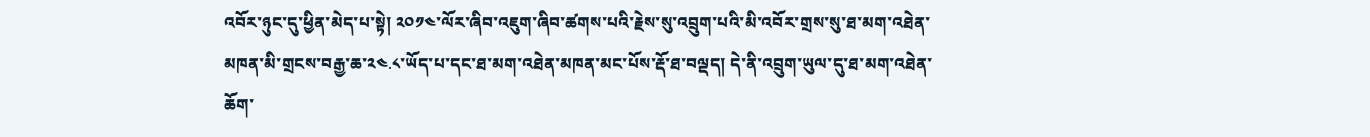འབོར་ཉུང་དུ་ཕྱིན་མེད་པ་སྟེ། ༢༠༡༤་ལོར་ཞིབ་འཇུག་ཞིབ་ཚགས་པའི་རྗེས་སུ་འབྲུག་པའི་མི་འབོར་གྲས་སུ་ཐ་མག་འཐེན་མཁན་མི་གྲངས་བརྒྱ་ཆ་༢༤.༨་ཡོད་པ་དང་ཐ་མག་འཐེན་མཁན་མང་པོས་རྡོ་ཐ་བལྡད། དེ་ནི་འབྲུག་ཡུལ་དུ་ཐ་མག་འཐེན་ཆོག་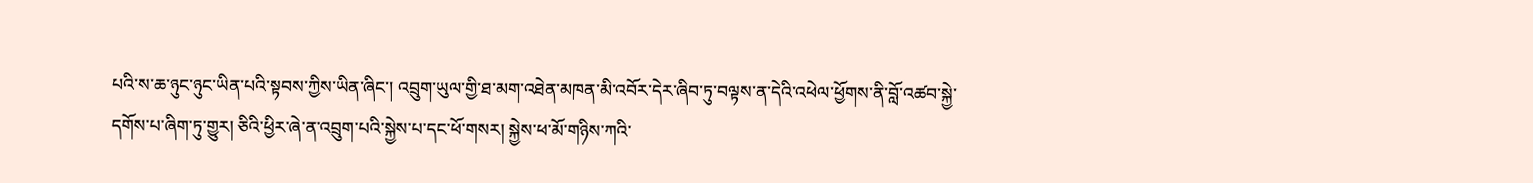པའི་ས་ཆ་ཉུང་ཉུང་ཡིན་པའི་སྟབས་ཀྱིས་ཡིན་ཞིང་། འབྲུག་ཡུལ་གྱི་ཐ་མག་འཐེན་མཁན་མི་འབོར་དེར་ཞིབ་ཏུ་བལྟས་ན་དེའི་འཕེལ་ཕྱོགས་ནི་བློ་འཚབ་སྐྱེ་དགོས་པ་ཞིག་ཏུ་གྱུར། ཅིའི་ཕྱིར་ཞེ་ན་འབྲུག་པའི་སྐྱེས་པ་དང་ཕོ་གསར། སྐྱེས་ཕ་མོ་གཉིས་ཀའི་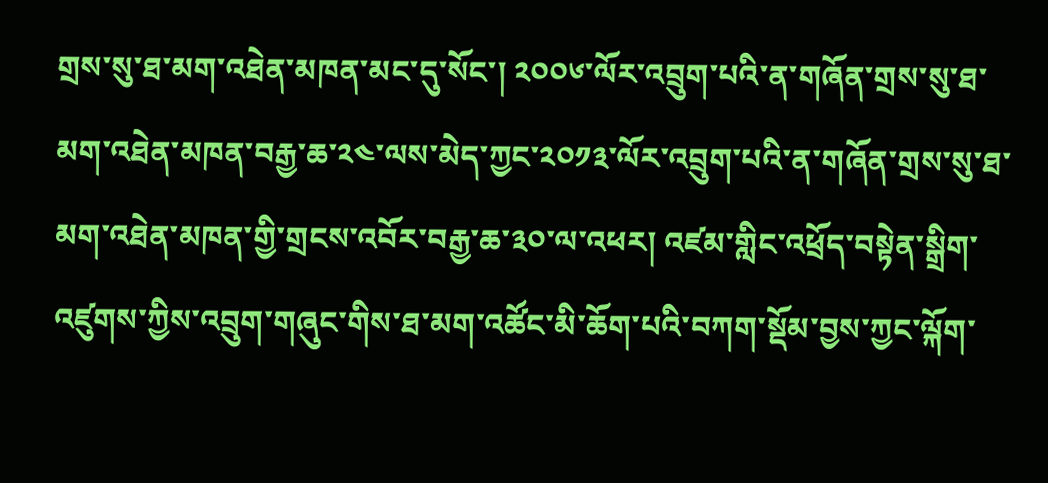གྲས་སུ་ཐ་མག་འཐེན་མཁན་མང་དུ་སོང་། ༢༠༠༦་ལོར་འབྲུག་པའི་ན་གཞོན་གྲས་སུ་ཐ་མག་འཐེན་མཁན་བརྒྱ་ཆ་༢༤་ལས་མེད་ཀྱང་༢༠༡༣་ལོར་འབྲུག་པའི་ན་གཞོན་གྲས་སུ་ཐ་མག་འཐེན་མཁན་གྱི་གྲངས་འབོར་བརྒྱ་ཆ་༣༠་ལ་འཕར། འཛམ་གླིང་འཕྲོད་བསྟེན་སྒྲིག་འཛུགས་ཀྱིས་འབྲུག་གཞུང་གིས་ཐ་མག་འཚོང་མི་ཆོག་པའི་བཀག་སྡོམ་བྱས་ཀྱང་ལྐོག་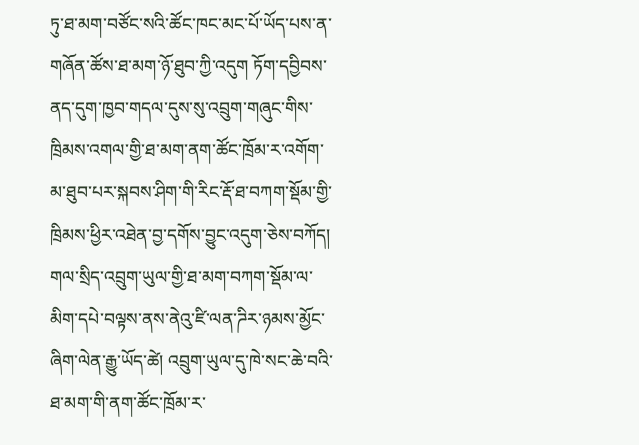ཏུ་ཐ་མག་བཙོང་སའི་ཚོང་ཁང་མང་པོ་ཡོད་པས་ན་གཞོན་ཚོས་ཐ་མག་ཉོ་ཐུབ་ཀྱི་འདུག ཏོག་དབྱིབས་ནད་དུག་ཁྱབ་གདལ་དུས་སུ་འབྲུག་གཞུང་གིས་ཁྲིམས་འགལ་གྱི་ཐ་མག་ནག་ཚོང་ཁྲོམ་ར་འགོག་མ་ཐུབ་པར་སྐབས་ཤིག་གི་རིང་རྡོ་ཐ་བཀག་སྡོམ་གྱི་ཁྲིམས་ཕྱིར་འཐེན་བྱ་དགོས་བྱུང་འདུག་ཅེས་བཀོད། གལ་སྲིད་འབྲུག་ཡུལ་གྱི་ཐ་མག་བཀག་སྡོམ་ལ་མིག་དཔེ་བལྟས་ནས་ནེའུ་ཛི་ལན་ཌིར་ཉམས་མྱོང་ཞིག་ལེན་རྒྱུ་ཡོད་ཚེ། འབྲུག་ཡུལ་དུ་ཁེ་སང་ཆེ་བའི་ཐ་མག་གི་ནག་ཚོང་ཁྲོམ་ར་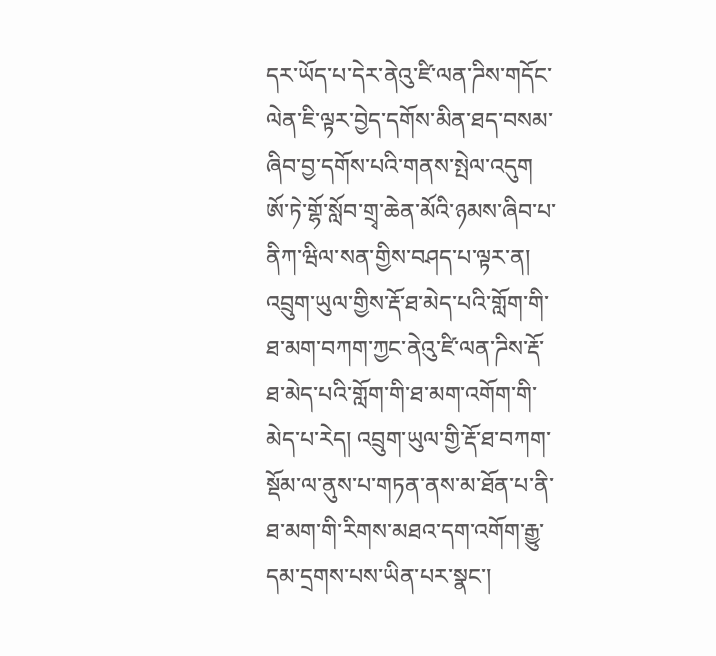དར་ཡོད་པ་དེར་ནེའུ་ཛི་ལན་ཌིས་གདོང་ལེན་ཇི་ལྟར་བྱེད་དགོས་མིན་ཐད་བསམ་ཞིབ་བྱ་དགོས་པའི་གནས་སྤེལ་འདུག
ཨོ་ཏེ་གྷོ་སློབ་གྲྭ་ཆེན་མོའི་ཉམས་ཞིབ་པ་ནིཀ་ཝིལ་སན་གྱིས་བཤད་པ་ལྟར་ན། འབྲུག་ཡུལ་གྱིས་རྡོ་ཐ་མེད་པའི་གློག་གི་ཐ་མག་བཀག་ཀྱང་ནེའུ་ཛི་ལན་ཌིས་རྡོ་ཐ་མེད་པའི་གློག་གི་ཐ་མག་འགོག་གི་མེད་པ་རེད། འབྲུག་ཡུལ་གྱི་རྡོ་ཐ་བཀག་སྡོམ་ལ་ནུས་པ་གཏན་ནས་མ་ཐོན་པ་ནི་ཐ་མག་གི་རིགས་མཐའ་དག་འགོག་རྒྱུ་དམ་དྲགས་པས་ཡིན་པར་སྣང་།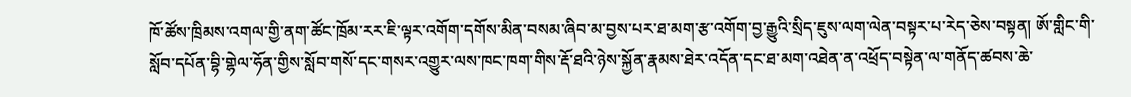ཁོ་ཚོས་ཁྲིམས་འགལ་གྱི་ནག་ཚོང་ཁྲོམ་རར་ཇི་ལྟར་འགོག་དགོས་མིན་བསམ་ཞིབ་མ་བྱས་པར་ཐ་མག་རྩ་འགོག་བྱ་རྒྱུའི་སྲིད་ཇུས་ལག་ལེན་བསྟར་པ་རེད་ཅེས་བསྟན། ཨོ་གླིང་གི་སློབ་དཔོན་བྷི་གྷེལ་ཧོན་གྱིས་སློབ་གསོ་དང་གསར་འགྱུར་ལས་ཁང་ཁག་གིས་རྡོ་ཐའི་ཉེས་སྐྱོན་རྣམས་ཐེར་འདོན་དང་ཐ་མག་འཐེན་ན་འཕྲོད་བསྟེན་ལ་གནོད་ཚབས་ཆེ་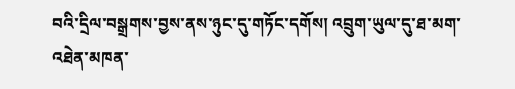བའི་དྲིལ་བསྒྲགས་བྱས་ནས་ཉུང་དུ་གཏོང་དགོས། འབྲུག་ཡུལ་དུ་ཐ་མག་འཐེན་མཁན་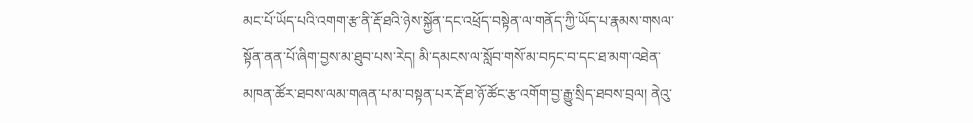མང་པོ་ཡོད་པའི་འགག་རྩ་ནི་རྡོ་ཐའི་ཉེས་སྐྱོན་དང་འཕྲོད་བསྟེན་ལ་གནོད་ཀྱི་ཡོད་པ་རྣམས་གསལ་སྟོན་ནན་པོ་ཞིག་བྱས་མ་ཐུབ་པས་རེད། མི་དམངས་ལ་སློབ་གསོ་མ་བཏང་བ་དང་ཐ་མག་འཐེན་མཁན་ཚོར་ཐབས་ལམ་གཞན་པ་མ་བསྟན་པར་རྡོ་ཐ་ཉོ་ཚོང་རྩ་འགོག་བྱ་རྒྱུ་སྲིད་ཐབས་བྲལ། ནེའུ་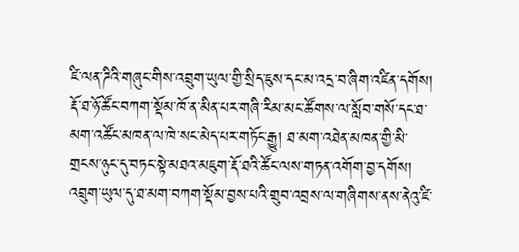ཛི་ལན་ཌིའི་གཞུང་གིས་འབྲུག་ཡུལ་གྱི་སྲིད་ཇུས་དང་མ་འདྲ་བ་ཞིག་འཛིན་དགོས། རྡོ་ཐ་ཉོ་ཚོང་བཀག་སྡོམ་ཁོ་ན་མིན་པར་གཞི་རིམ་མང་ཚོགས་ལ་སློབ་གསོ་དང་ཐ་མག་འཚོང་མཁན་ལ་ཁེ་སང་མེད་པར་གཏོང་རྒྱུ། ཐ་མག་འཐེན་མཁན་གྱི་མི་གྲངས་ཉུང་དུ་བཏང་སྟེ་མཐའ་མཇུག་རྡོ་ཐའི་ཚོང་ལས་གཏན་འགོག་བྱ་དགོས། འབྲུག་ཡུལ་དུ་ཐ་མག་བཀག་སྡོམ་བྱས་པའི་གྲུབ་འབྲས་ལ་གཞིགས་ནས་ནེའུ་ཛི་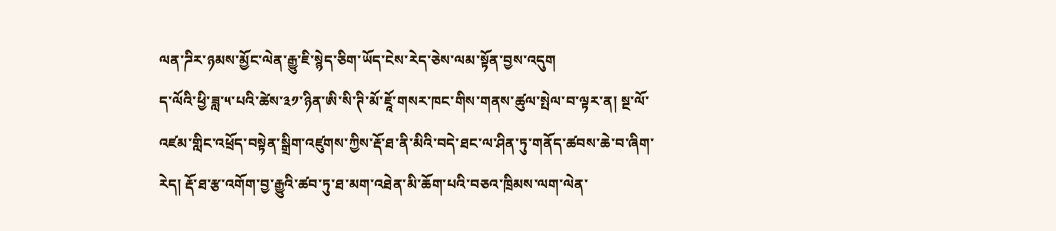ལན་ཌིར་ཉམས་མྱོང་ལེན་རྒྱུ་ཇི་སྙེད་ཅིག་ཡོད་ངེས་རེད་ཅེས་ལམ་སྟོན་བྱས་འདུག
ད་ལོའི་ཕྱི་ཟླ་༥་པའི་ཚེས་༣༡་ཉིན་ཨི་སི་ཊི་མོ་ཇཱོ་གསར་ཁང་གིས་གནས་ཚུལ་སྤེལ་བ་ལྟར་ན། སྔ་ལོ་འཛམ་གླིང་འཕྲོད་བསྟེན་སྒྲིག་འཛུགས་ཀྱིས་རྡོ་ཐ་ནི་མིའི་བདེ་ཐང་ལ་ཤིན་ཏུ་གནོད་ཚབས་ཆེ་བ་ཞིག་རེད། རྡོ་ཐ་རྩ་འགོག་བྱ་རྒྱུའི་ཚབ་ཏུ་ཐ་མག་འཐེན་མི་ཆོག་པའི་བཅའ་ཁྲིམས་ལག་ལེན་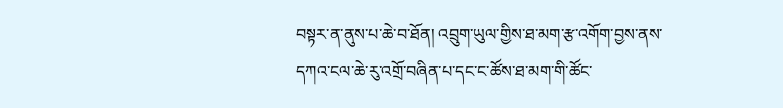བསྟར་ན་ནུས་པ་ཆེ་བ་ཐོན། འབྲུག་ཡུལ་གྱིས་ཐ་མག་རྩ་འགོག་བྱས་ནས་དཀའ་ངལ་ཆེ་རུ་འགྲོ་བཞིན་པ་དང་ང་ཚོས་ཐ་མག་གི་ཚོང་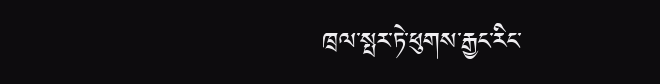ཁྲལ་སྤར་ཏེ་ཕུགས་རྒྱང་རིང་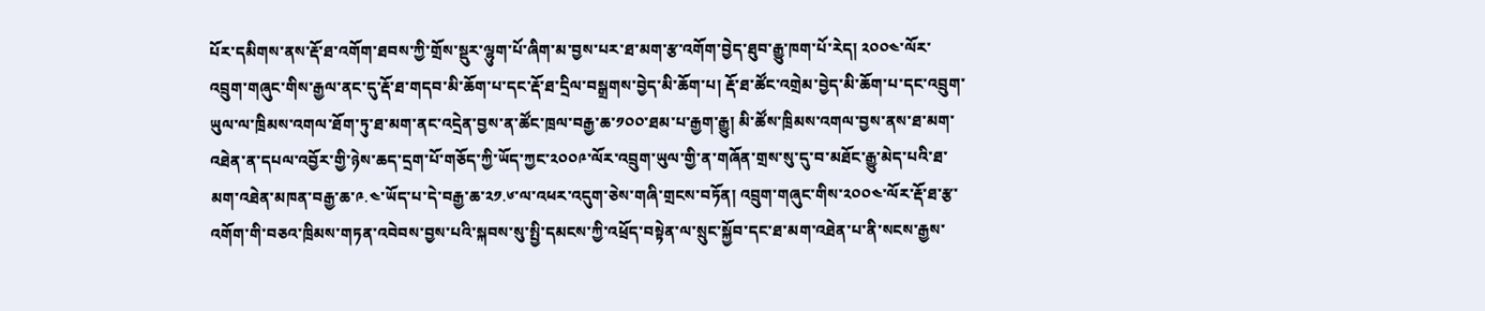པོར་དམིགས་ནས་རྡོ་ཐ་འགོག་ཐབས་ཀྱི་གྲོས་སྡུར་ལྷུག་པོ་ཞིག་མ་བྱས་པར་ཐ་མག་རྩ་འགོག་བྱེད་ཐུབ་རྒྱུ་ཁག་པོ་རེད། ༢༠༠༤་ལོར་འབྲུག་གཞུང་གིས་རྒྱལ་ནང་དུ་རྡོ་ཐ་གདབ་མི་ཆོག་པ་དང་རྡོ་ཐ་དྲིལ་བསྒྲགས་བྱེད་མི་ཆོག་པ། རྡོ་ཐ་ཚོང་འགྲེམ་བྱེད་མི་ཆོག་པ་དང་འབྲུག་ཡུལ་ལ་ཁྲིམས་འགལ་ཐོག་ཏུ་ཐ་མག་ནང་འདྲེན་བྱས་ན་ཚོང་ཁྲལ་བརྒྱ་ཆ་༡༠༠་ཐམ་པ་རྒྱག་རྒྱུ། མི་ཚོས་ཁྲིམས་འགལ་བྱས་ནས་ཐ་མག་འཐེན་ན་དཔལ་འབྱོར་གྱི་ཉེས་ཆད་དྲག་པོ་གཅོད་ཀྱི་ཡོད་ཀྱང་༢༠༠༩་ལོར་འབྲུག་ཡུལ་གྱི་ན་གཞོན་གྲས་སུ་དུ་བ་མཐོང་རྒྱུ་མེད་པའི་ཐ་མག་འཐེན་མཁན་བརྒྱ་ཆ་༩.༤་ཡོད་པ་དེ་བརྒྱ་ཆ་༢༡.༦་ལ་འཕར་འདུག་ཅེས་གཞི་གྲངས་བཏོན། འབྲུག་གཞུང་གིས་༢༠༠༤་ལོར་རྡོ་ཐ་རྩ་འགོག་གི་བཅའ་ཁྲིམས་གཏན་འབེབས་བྱས་པའི་སྐབས་སུ་སྤྱི་དམངས་ཀྱི་འཕྲོད་བསྟེན་ལ་སྲུང་སྐྱོབ་དང་ཐ་མག་འཐེན་པ་ནི་སངས་རྒྱས་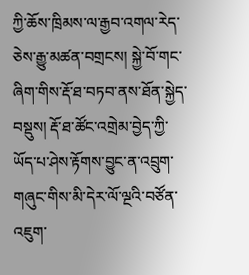ཀྱི་ཆོས་ཁྲིམས་ལ་རྒྱབ་འགལ་རེད་ཅེས་རྒྱུ་མཚན་བགྲངས། སྐྱེ་བོ་གང་ཞིག་གིས་རྡོ་ཐ་བཏབ་ནས་ཐོན་སྐྱེད་བསྡུས། རྡོ་ཐ་ཚོང་འགྲེམ་བྱེད་ཀྱི་ཡོད་པ་ཤེས་རྟོགས་བྱུང་ན་འབྲུག་གཞུང་གིས་མི་དེར་ལོ་ལྔའི་བཙོན་འཇུག་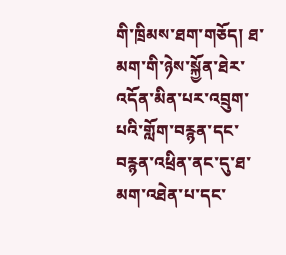གི་ཁྲིམས་ཐག་གཅོད། ཐ་མག་གི་ཉེས་སྐྱོན་ཐེར་འདོན་མིན་པར་འབྲུག་པའི་གློག་བརྙན་དང་བརྙན་འཕྲིན་ནང་དུ་ཐ་མག་འཐེན་པ་དང་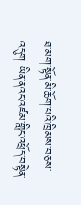ཐ་མག་སྟོན་མི་ཆོག་པའི་ཁྲིམས་བཅས་འདུག ཡིན་ནའང་འཛམ་གླིང་འཕྲོད་བསྟེན་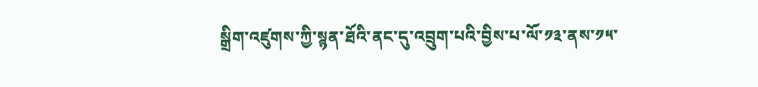སྒྲིག་འཛུགས་ཀྱི་སྙན་ཐོའི་ནང་དུ་འབྲུག་པའི་བྱིས་པ་ལོ་༡༣་ནས་༡༥་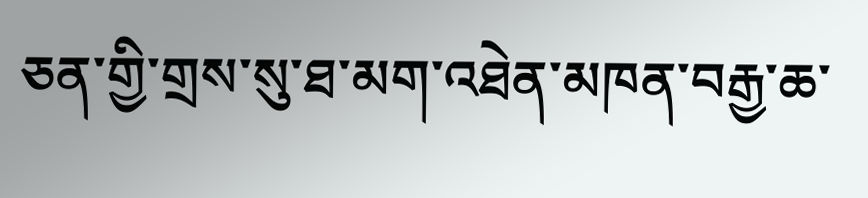ཅན་གྱི་གྲས་སུ་ཐ་མག་འཐེན་མཁན་བརྒྱ་ཆ་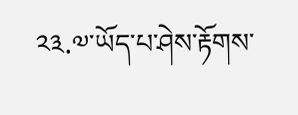༢༣.༧་ཡོད་པ་ཤེས་རྟོགས་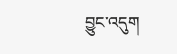བྱུང་འདུག